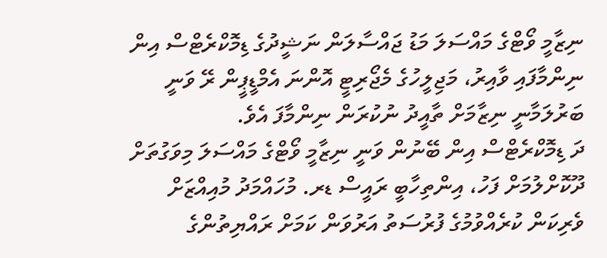ނިޒާމީ ވޯޓްގެ މައްސަލަ މަޑު ޖައްސާލަން ނަޝީދުގެ ޑިމޮކްރެޓްސް އިން ނިންމާފައި ވާއިރު، މަޖިލީހުގެ މެޖޯރިޓީ އޮންނަ އެމްޑީޕީން ރޭ ވަނީ ބަރުލަމާނީ ނިޒާމަށް ތާއީދު ނުކުރަން ނިންމާފަ އެވެ.
ދަ ޑިމޮކްރެޓްސް އިން ބޭނުން ވަނީ ނިޒާމީ ވޯޓްގެ މައްސަލަ މިވަގުތަށް ދޫކޮށްލުމަށް ފަހު، އިންތިހާބީ ރައީސް ޑރ. މުހައްމަދު މުއިއްޒަށް ވެރިކަން ކުރެއްވުމުގެ ފުރުސަތު އަރުވަން ކަމަށް ރައްޔިތުންގެ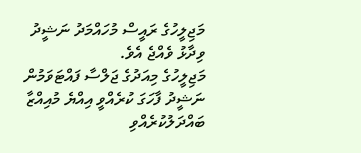މަޖިލީހުގެ ރައީސް މުހައްމަދު ނަޝީދު ވިދާޅު ވެއްޖެ އެވެ.
މަޖިލީހުގެ މިއަދުގެ ޖަލްސާ ފައްޓަވަމުން ނަޝީދު ފާހަގަ ކުރެއްވީ އިއްޔެ މުއިއްޒާ ބައްދަލުކުރެއްވި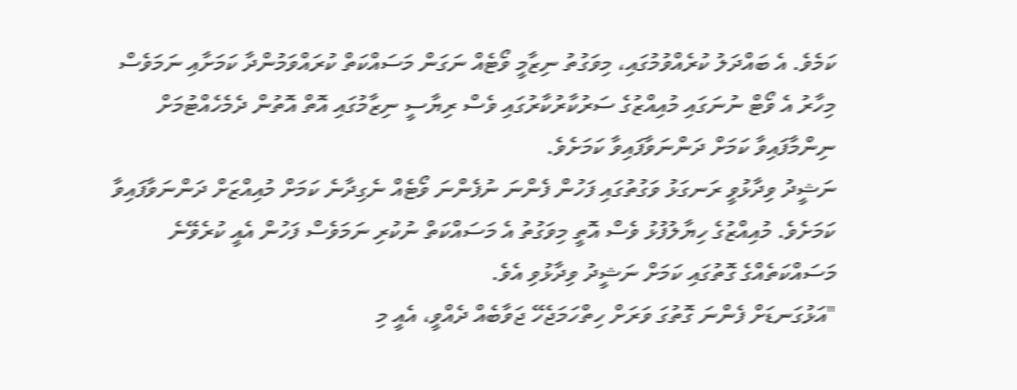ކަމެވެ. އެ ބައްދަލު ކުރެއްވުމުގައި، މިވަގުތު ނިޒާމީ ވޯޓެއް ނަގަން މަސައްކަތް ކުރައްވަމުންދާ ކަމަށާއި ނަމަވެސް މިހާރު އެ ވޯޓް ނުނަގައި މުއިއްޒުގެ ސަރުކާރުކާރުގައި ވެސް ރިޔާސީ ނިޒާމުގައި އޮތް އޮތުން ދެމެހެއްޓުމަށް ނިންމާފައިވާ ކަމަށް ދަންނަވާފައިވާ ކަމަށެވެ.
ނަޝީދު ވިދާޅުވީ ރަނގަޅު ވަގުތުގައި ފަހުން ފެންނަ ނުފެންނަ ވޯޓެއް ނެގިދާނެ ކަމަށް މުއިއްޒަށް ދަންނަވާފައިވާ ކަމަށެވެ. މުއިއްޒުގެ ހިޔާލުފުޅު ވެސް އޮތީ މިވަގުތު އެ މަސައްކަތް ނުކުރި ނަމަވެސް ފަހުން އެއީ ކުރެވޭނެ މަސައްކަތެއްގެ ގޮތުގައި ކަމަށް ނަޝީދު ވިދާޅުވި އެވެ.
"އަޅުގަނޑަށް ފެންނަ ގޮތުގަ ވަރަށް ހިތްހަމަޖެހޭ ޖަވާބެއް ދެއްވީ، އެއީ މި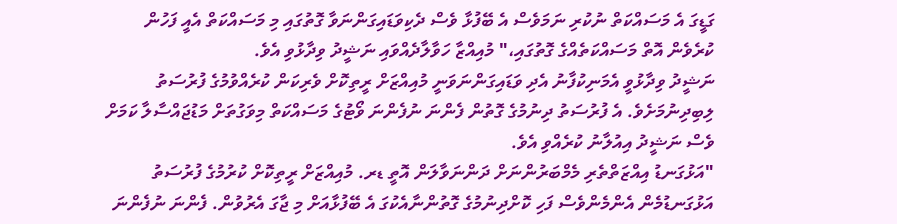ގަޑީގަ އެ މަސައްކަތް ނުކުރި ނަމަވެސް އެ ބޭފުޅާ ވެސް ދެކިވަޑައިގަންނަވާ ގޮތުގައި މި މަސައްކަތް އެއީ ފަހުން ކުރެވެން އޮތް މަސައްކަތެއްގެ ގޮތުގައި،" މުއިއްޒާ ހަވާލާދެއްވައި ނަޝީދު ވިދާޅުވި އެވެ.
ނަޝީދު ވިދާޅުވީ އެމަނިކުފާނު އެދި ވަޑައިގަންނަވަނީ މުއިއްޒަށް ރީތިކޮށް ވެރިކަން ކުރެއްވުމުގެ ފުރުސަތު ލިބިދިނުމަށެވެ. އެ ފުރުސަތު ދިނުމުގެ ގޮތުން ފެންނަ ނުފެންނަ ވޯޓުގެ މަސައްކަތް މިވަގުތަށް މަޑުޖައްސާލާ ކަމަށް ވެސް ނަޝީދު އިއުލާނު ކުރެއްވި އެވެ.
"އަޅުގަނޑު އިއްޒަތްތެރި މެމްބަރުންނަށް ދަންނަވާލަން އޮތީ ޑރ. މުއިއްޒަށް ރީތިކޮށް ކުރުމުގެ ފުރުސަތު އަޅުގަނޑުމެން އެންމެންވެސް ފަހި ކޮށްދިނުމުގެ ގޮތުންނާއެކުގަ އެ ބޭފުޅާއަށް މި ޖާގަ އެރުވުން. ފެންނަ ނުފެންނަ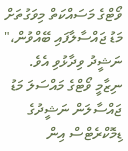ވޯޓްގެ މަސައްކަތް މިވަގުތަށް މަޑު ޖައްސާލާފައި ބޭއްވުން،" ނަޝީދު ވިދާޅުވި އެވެ.
ނިޒާމީ ވޯޓްގެ މައްސަލަ މަޑު ޖައްސާލަން ނަޝީދުގެ ޑިމޮކްރެޓްސް އިން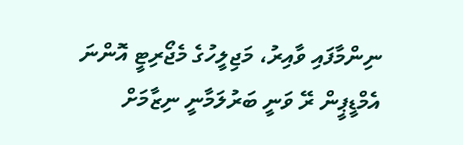ނިންމާފައި ވާއިރު، މަޖިލީހުގެ މެޖޯރިޓީ އޮންނަ އެމްޑީޕީން ރޭ ވަނީ ބަރުލަމާނީ ނިޒާމަށް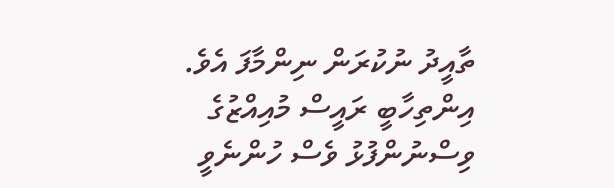ތާއީދު ނުކުރަން ނިންމާފަ އެވެ. އިންތިހާބީ ރައީސް މުއިއްޒުގެ ވިސްނުންފުޅު ވެސް ހުންނެވީ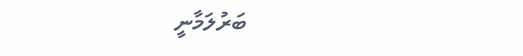ބަރުލަމާނީ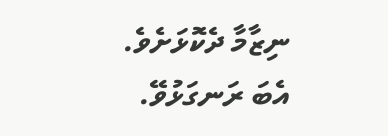ނިޒާމާ ދެކޮޅަށެވެ.
އެބަ ރަނގަޅުވޭ.